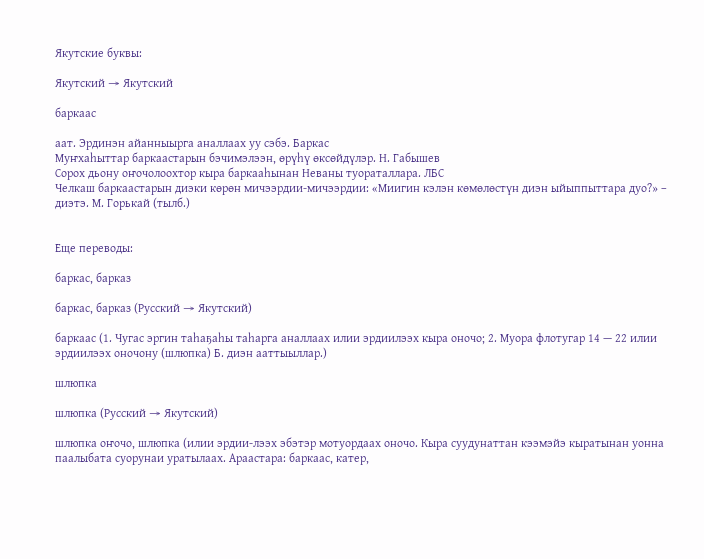Якутские буквы:

Якутский → Якутский

баркаас

аат. Эрдинэн айанныырга аналлаах уу сэбэ. Баркас
Муҥхаһыттар баркаастарын бэчимэлээн, өрүһү өксөйдүлэр. Н. Габышев
Сорох дьону оҥочолоохтор кыра баркааһынан Неваны туораталлара. ЛБС
Челкаш баркаастарын диэки көрөн мичээрдии-мичээрдии: «Миигин кэлэн көмөлөстүн диэн ыйыппыттара дуо?» – диэтэ. М. Горькай (тылб.)


Еще переводы:

баркас, барказ

баркас, барказ (Русский → Якутский)

баркаас (1. Чугас эргин таһаҕаһы таһарга аналлаах илии эрдиилээх кыра оночо; 2. Муора флотугар 14 — 22 илии эрдиилээх оночону (шлюпка) Б. диэн ааттыыллар.)

шлюпка

шлюпка (Русский → Якутский)

шлюпка оҥочо, шлюпка (илии эрдии-лээх эбэтэр мотуордаах оночо. Кыра суудунаттан кээмэйэ кыратынан уонна паалыбата суорунаи уратылаах. Араастара: баркаас, катер,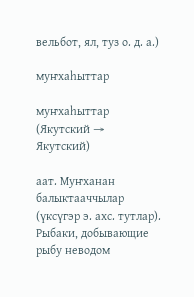вельбот, ял, туз о. д. а.)

муҥхаһыттар

муҥхаһыттар (Якутский → Якутский)

аат. Муҥханан балыктааччылар (үксүгэр э. ахс. тутлар). Рыбаки, добывающие рыбу неводом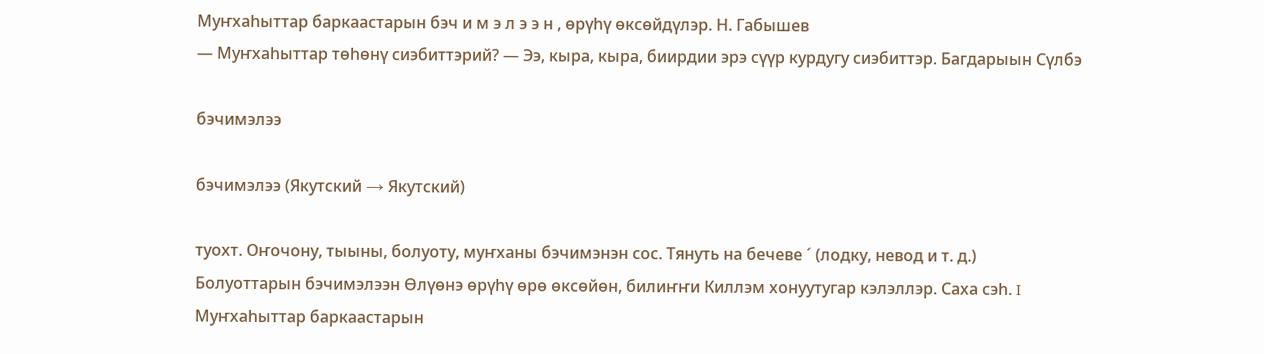Муҥхаһыттар баркаастарын бэч и м э л э э н , өрүһү өксөйдүлэр. Н. Габышев
— Муҥхаһыттар төһөнү сиэбиттэрий? — Ээ, кыра, кыра, биирдии эрэ сүүр курдугу сиэбиттэр. Багдарыын Сүлбэ

бэчимэлээ

бэчимэлээ (Якутский → Якутский)

туохт. Оҥочону, тыыны, болуоту, муҥханы бэчимэнэн сос. Тянуть на бечеве ´ (лодку, невод и т. д.)
Болуоттарын бэчимэлээн Өлүөнэ өрүһү өрө өксөйөн, билиҥҥи Киллэм хонуутугар кэлэллэр. Саха сэһ. I
Муҥхаһыттар баркаастарын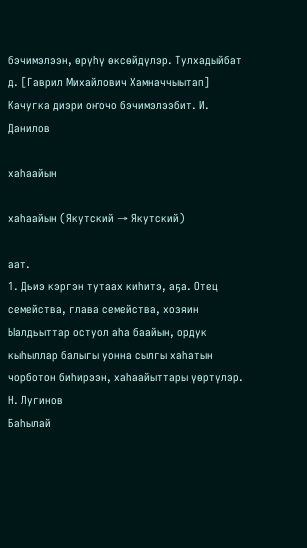бэчимэлээн, өрүһү өксөйдүлэр. Тулхадыйбат д. [Гаврил Михайлович Хамначчыытап] Качугка диэри оҥочо бэчимэлээбит. И. Данилов

хаһаайын

хаһаайын (Якутский → Якутский)

аат.
1. Дьиэ кэргэн тутаах киһитэ, аҕа. Отец семейства, глава семейства, хозяин
Ыалдьыттар остуол аһа баайын, ордук кыһыллар балыгы уонна сылгы хаһатын чорботон биһирээн, хаһаайыттары үөртүлэр. Н. Лугинов
Баһылай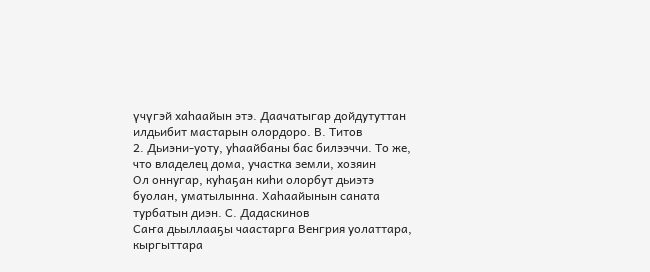үчүгэй хаһаайын этэ. Даачатыгар дойдутуттан илдьибит мастарын олордоро. В. Титов
2. Дьиэни-уоту, уһаайбаны бас билээччи. То же, что владелец дома, участка земли, хозяин
Ол оннугар, куһаҕан киһи олорбут дьиэтэ буолан, уматылынна. Хаһаайынын саната турбатын диэн. С. Дадаскинов
Саҥа дьыллааҕы чаастарга Венгрия уолаттара, кыргыттара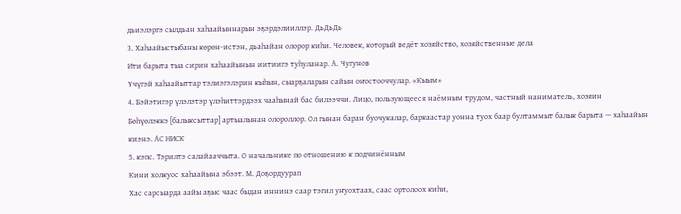дьиэлэргэ сылдьан хаһаайыннарын эҕэрдэлииллэр. ДьДьДь
3. Хаһаайыстыбаны көрөн-истэн, дьаһайан олорор киһи. Человек, который ведёт хозяйство, хозяйственные дела
Ити барыта тыа сирин хаһаайынын иитиигэ туһуланар. А. Чугунов
Үчүгэй хаһаайыттар тэлиэгэлэрин кыһын, сыарҕаларын сайын оҥостооччулар. «Кыым»
4. Бэйэтигэр үлэлэтэр үлэһиттэрдээх чааһынай бас билээччи. Лицо, пользующееся наёмным трудом, частный наниматель, хозяин
Бөһүөлэккэ [балыксыттар] артыалынан олороллор. Ол гынан баран буочукалар, баркаастар уонна туох баар бултаммыт балык барыта — хаһаайын киэнэ. АС НИСК
5. кэпс. Тэрилтэ салайааччыта. О начальнике по отношению к подчинённым
Кини холкуос хаһаайына эбээт. М. Доҕордуурап
Хас сарсыарда аайы аҕыс чаас быдан иннинэ саар тэгил уҥуохтаах, саас ортолоох киһи,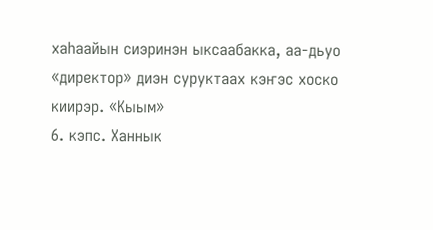хаһаайын сиэринэн ыксаабакка, аа-дьуо «директор» диэн суруктаах кэҥэс хоско киирэр. «Кыым»
6. кэпс. Ханнык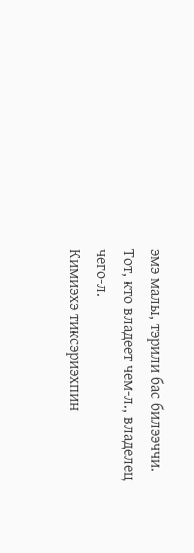эмэ малы, тэрили бас билээччи. Тот, кто владеет чем-л., владелец чего-л.
Кимиэхэ тиксэриэхпин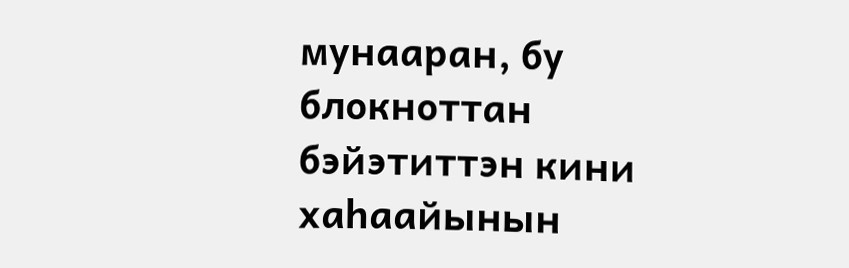мунааран, бу блокноттан бэйэтиттэн кини хаһаайынын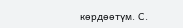көрдөөтүм. С.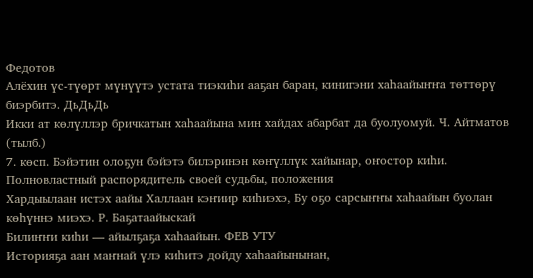Федотов
Алёхин үс-түөрт мүнүүтэ устата тиэкиһи ааҕан баран, кинигэни хаһаайыҥҥа төттөрү биэрбитэ. ДьДьДь
Икки ат көлүллэр бричкатын хаһаайына мин хайдах абарбат да буолуомуй. Ч. Айтматов (тылб.)
7. көсп. Бэйэтин олоҕун бэйэтэ билэринэн көҥүллүк хайынар, оҥостор киһи. Полновластный распорядитель своей судьбы, положения
Хардыылаан истэх аайы Халлаан кэҥиир киһиэхэ, Бу оҕо сарсыҥҥы хаһаайын буолан көһүннэ миэхэ. Р. Баҕатаайыскай
Билиҥҥи киһи — айылҕаҕа хаһаайын. ФЕВ УТУ
Историяҕа аан маҥнай үлэ киһитэ дойду хаһаайынынан,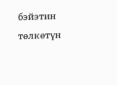бэйэтин төлкөтүн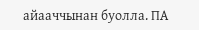айааччынан буолла. ПА